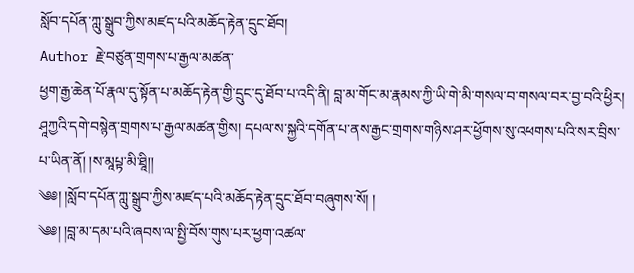སློབ་དཔོན་ཀླུ་སྒྲུབ་ཀྱིས་མཛད་པའི་མཆོད་རྟེན་དྲུང་ཐོབ།
Author རྗེ་བཙུན་གྲགས་པ་རྒྱལ་མཚན་
ཕྱག་རྒྱ་ཆེན་པོ་རྣལ་དུ་སྟོན་པ་མཆོད་རྟེན་གྱི་དྲུང་དུ་ཐོབ་པ་འདི་ནི། བླ་མ་གོང་མ་རྣམས་ཀྱི་ཡི་གེ་མི་གསལ་བ་གསལ་བར་བྱ་བའི་ཕྱིར། ཤཱཀྱའི་དགེ་བསྙེན་གྲགས་པ་རྒྱལ་མཚན་གྱིས། དཔལ་ས་སྐྱའི་དགོན་པ་ནས་རྒྱང་གྲགས་གཉིས་ཤར་ཕྱོགས་སུ་འཕགས་པའི་སར་བྲིས་པ་ཡིན་ནོ། །ས་མཱཔྟ་མི་ཐཱི།།
༄༅། །སློབ་དཔོན་ཀླུ་སྒྲུབ་ཀྱིས་མཛད་པའི་མཆོད་རྟེན་དྲུང་ཐོབ་བཞུགས་སོ། །
༄༅། །བླ་མ་དམ་པའི་ཞབས་ལ་སྤྱི་བོས་གུས་པར་ཕྱག་འཚལ་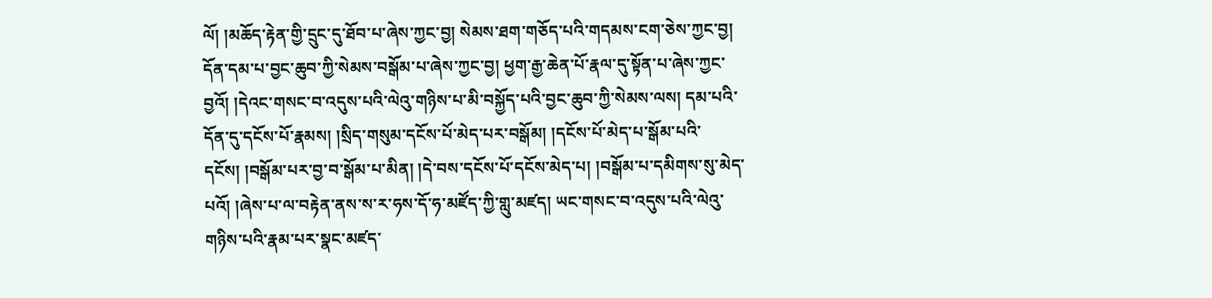ལོ། །མཆོད་རྟེན་གྱི་དྲུང་དུ་ཐོབ་པ་ཞེས་ཀྱང་བྱ། སེམས་ཐག་གཅོད་པའི་གདམས་ངག་ཅེས་ཀྱང་བྱ། དོན་དམ་པ་བྱང་ཆུབ་ཀྱི་སེམས་བསྒོམ་པ་ཞེས་ཀྱང་བྱ། ཕྱག་རྒྱ་ཆེན་པོ་རྣལ་དུ་སྟོན་པ་ཞེས་ཀྱང་བྱའོ། །དེའང་གསང་བ་འདུས་པའི་ལེའུ་གཉིས་པ་མི་བསྐྱོད་པའི་བྱང་ཆུབ་ཀྱི་སེམས་ལས། དམ་པའི་དོན་དུ་དངོས་པོ་རྣམས། །སྲིད་གསུམ་དངོས་པོ་མེད་པར་བསྒོམ། །དངོས་པོ་མེད་པ་སྒོམ་པའི་དངོས། །བསྒོམ་པར་བྱ་བ་སྒོམ་པ་མིན། །དེ་བས་དངོས་པོ་དངོས་མེད་པ། །བསྒོམ་པ་དམིགས་སུ་མེད་པའོ། །ཞེས་པ་ལ་བརྟེན་ནས་ས་ར་ཧས་དོ་ཧ་མཛོད་ཀྱི་གླུ་མཛད། ཡང་གསང་བ་འདུས་པའི་ལེའུ་གཉིས་པའི་རྣམ་པར་སྣང་མཛད་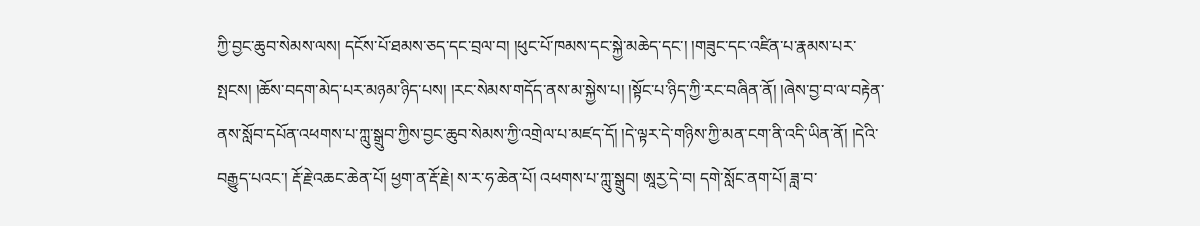ཀྱི་བྱང་ཆུབ་སེམས་ལས། དངོས་པོ་ཐམས་ཅད་དང་བྲལ་བ། །ཕུང་པོ་ཁམས་དང་སྐྱེ་མཆེད་དང་། །གཟུང་དང་འཛིན་པ་རྣམས་པར་སྤངས། །ཆོས་བདག་མེད་པར་མཉམ་ཉིད་པས། །རང་སེམས་གདོད་ནས་མ་སྐྱེས་པ། །སྟོང་པ་ཉིད་ཀྱི་རང་བཞིན་ནོ། །ཞེས་བྱ་བ་ལ་བརྟེན་ནས་སློབ་དཔོན་འཕགས་པ་ཀླུ་སྒྲུབ་ཀྱིས་བྱང་ཆུབ་སེམས་ཀྱི་འགྲེལ་པ་མཛད་དོ། །དེ་ལྟར་དེ་གཉིས་ཀྱི་མན་ངག་ནི་འདི་ཡིན་ནོ། །དེའི་བརྒྱུད་པའང་། རྡོ་རྗེ་འཆང་ཆེན་པོ། ཕྱག་ན་རྡོ་རྗེ། ས་ར་ཧ་ཆེན་པོ། འཕགས་པ་ཀླུ་སྒྲུབ། ཨཱརྱ་དེ་བ། དགེ་སློང་ནག་པོ། ཟླ་བ་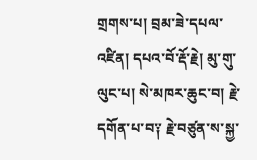གྲགས་པ། བྲམ་ཟེ་དཔལ་འཛིན། དཔའ་བོ་རྡོ་རྗེ། མུ་གུ་ལུང་པ། སེ་མཁར་ཆུང་བ། རྗེ་དགོན་པ་བ༑ རྗེ་བཙུན་ས་སྐྱ་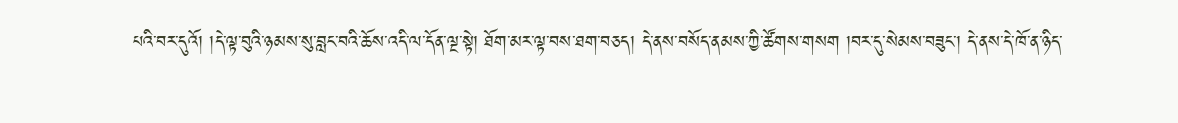པའི་བར་དུའོ། །དེ་ལྟ་བུའི་ཉམས་སུ་བླང་བའི་ཆོས་འདི་ལ་དོན་ལྔ་སྟེ། ཐོག་མར་ལྟ་བས་ཐག་བཅད། དེ་ནས་བསོད་ནམས་ཀྱི་ཚོགས་གསག །བར་དུ་སེམས་བཟུང་། དེ་ནས་དེ་ཁོ་ན་ཉིད་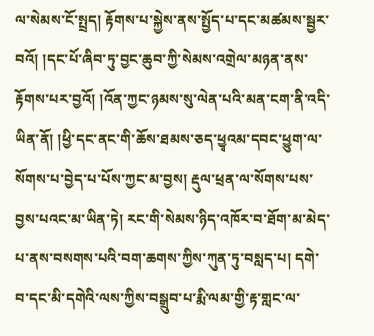ལ་སེམས་ངོ་སྤྲད། རྟོགས་པ་སྐྱེས་ནས་སྤྱོད་པ་དང་མཚམས་སྦྱར་བའོ། །དང་པོ་ཞིབ་ཏུ་བྱང་ཆུབ་ཀྱི་སེམས་འགྲེལ་མཉན་ནས་རྟོགས་པར་བྱའོ། །འོན་ཀྱང་ཉམས་སུ་ལེན་པའི་མན་ངག་ནི་འདི་ཡིན་ནོ། །ཕྱི་དང་ནང་གི་ཆོས་ཐམས་ཅད་ཕྱྭའམ་དབང་ཕྱུག་ལ་སོགས་པ་བྱེད་པ་པོས་ཀྱང་མ་བྱས། རྡུལ་ཕྲན་ལ་སོགས་པས་བྱས་པའང་མ་ཡིན་ཏེ། རང་གི་སེམས་ཉིད་འཁོར་བ་ཐོག་མ་མེད་པ་ནས་བསགས་པའི་བག་ཆགས་ཀྱིས་ཀུན་ཏུ་བསླད་པ། དགེ་བ་དང་མི་དགེའི་ལས་ཀྱིས་བསྒྲུབ་པ་རྨི་ལམ་གྱི་རྟ་གླང་ལ་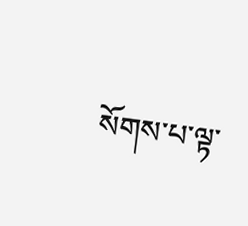སོགས་པ་ལྟ་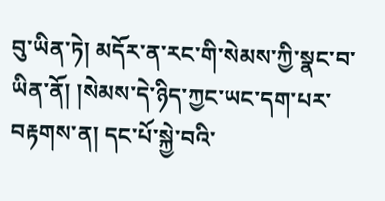བུ་ཡིན་ཏེ། མདོར་ན་རང་གི་སེམས་ཀྱི་སྣང་བ་ཡིན་ནོ། །སེམས་དེ་ཉིད་ཀྱང་ཡང་དག་པར་བརྟགས་ན། དང་པོ་སྐྱེ་བའི་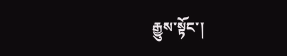རྒྱུས་སྟོང་།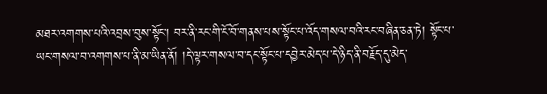མཐར་འགགས་པའི་འབྲས་བུས་སྟོང་། བར་ནི་རང་གི་ངོ་བོ་གནས་པས་སྟོང་པ་འོད་གསལ་བའི་རང་བཞིན་ཅན་ཏེ། སྟོང་པ་ཡང་གསལ་བ་འགགས་པ་ནི་མ་ཡིན་ནོ། །དེ་ལྟར་གསལ་བ་དང་སྟོང་པ་དབྱེར་མེད་པ་དེ་ཉིད་ནི་བརྗོད་དུ་མེད་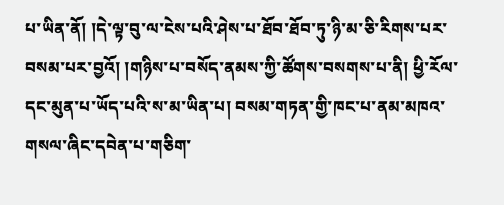པ་ཡིན་ནོ། །དེ་ལྟ་བུ་ལ་ངེས་པའི་ཤེས་པ་ཐོབ་ཐོབ་ཏུ་ཉི་མ་ཅི་རིགས་པར་བསམ་པར་བྱའོ། །གཉིས་པ་བསོད་ནམས་ཀྱི་ཚོགས་བསགས་པ་ནི། ཕྱི་རོལ་དང་མུན་པ་ཡོད་པའི་ས་མ་ཡིན་པ། བསམ་གཏན་གྱི་ཁང་པ་ནམ་མཁའ་གསལ་ཞིང་དབེན་པ་གཅིག་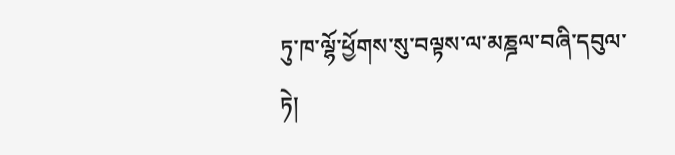ཏུ་ཁ་ལྷོ་ཕྱོགས་སུ་བལྟས་ལ་མཎྜལ་བཞི་དབུལ་ཏེ།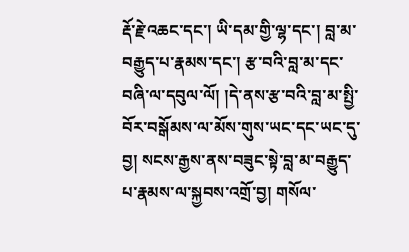རྡོ་རྗེ་འཆང་དང་། ཡི་དམ་གྱི་ལྷ་དང་། བླ་མ་བརྒྱུད་པ་རྣམས་དང་། རྩ་བའི་བླ་མ་དང་བཞི་ལ་དབུལ་ལོ། །དེ་ནས་རྩ་བའི་བླ་མ་སྤྱི་བོར་བསྒོམས་ལ་མོས་གུས་ཡང་དང་ཡང་དུ་བྱ། སངས་རྒྱས་ནས་བཟུང་སྟེ་བླ་མ་བརྒྱུད་པ་རྣམས་ལ་སྐྱབས་འགྲོ་བྱ། གསོལ་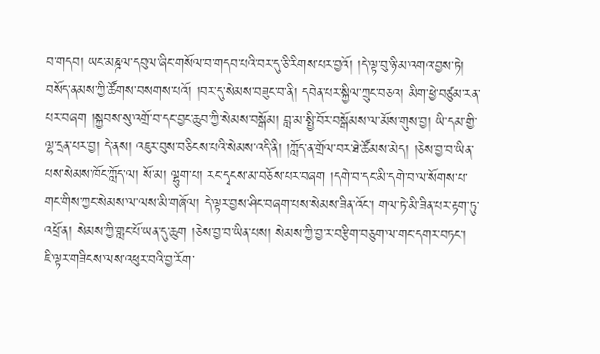བ་གདབ། ཡང་མཎྜལ་དབུལ་ཞིང་གསོལ་བ་གདབ་པའི་བར་དུ་ཅི་རིགས་པར་བྱའོ། །དེ་ལྟ་བུ་ཉི་མ་འགའ་བྱས་ཏེ། བསོད་ནམས་ཀྱི་ཚོགས་བསགས་པའོ། །བར་དུ་སེམས་བཟུང་བ་ནི། དབེན་པར་སྐྱིལ་ཀྲུང་བཅའ། མིག་ཕྱེ་བཙུམ་རན་པར་བཞག །སྐྱབས་སུ་འགྲོ་བ་དང་བྱང་ཆུབ་ཀྱི་སེམས་བསྒོམ། བླ་མ་སྤྱི་བོར་བསྒོམས་ལ་མོས་གུས་བྱ། ཡི་དམ་གྱི་ལྷ་དྲན་པར་བྱ། དེ་ནས། འཇུར་བུས་བཅིངས་པའི་སེམས་འདི་ནི། །ཀློད་ན་གྲོལ་བར་ཐེ་ཚོམས་མེད། །ཅེས་བྱ་བ་ཡིན་པས་སེམས་ཁོང་ཀློད་ལ། སོ་མ། ལྷུག་པ། རང་དྭངས་མ་བཅོས་པར་བཞག །དགེ་བ་དང་མི་དགེ་བ་ལ་སོགས་པ་གང་གིས་ཀྱང་སེམས་ལ་ལས་མི་གཞོལ། དེ་ལྟར་བྱས་ཤིང་བཞག་པས་སེམས་ཟིན་འོང་། གལ་ཏེ་མི་ཟིན་པར་རྟག་ཏུ་འཕྲོ་ན། སེམས་ཀྱི་གླང་པོ་ཡན་དུ་ཆུག །ཅེས་བྱ་བ་ཡིན་པས། སེམས་ཀྱི་བྱ་ར་བརྩིག་བཅུག་ལ་གང་དགར་བཏང་། ཇི་ལྟར་གཟིངས་ལས་འཕུར་བའི་བྱ་རོག་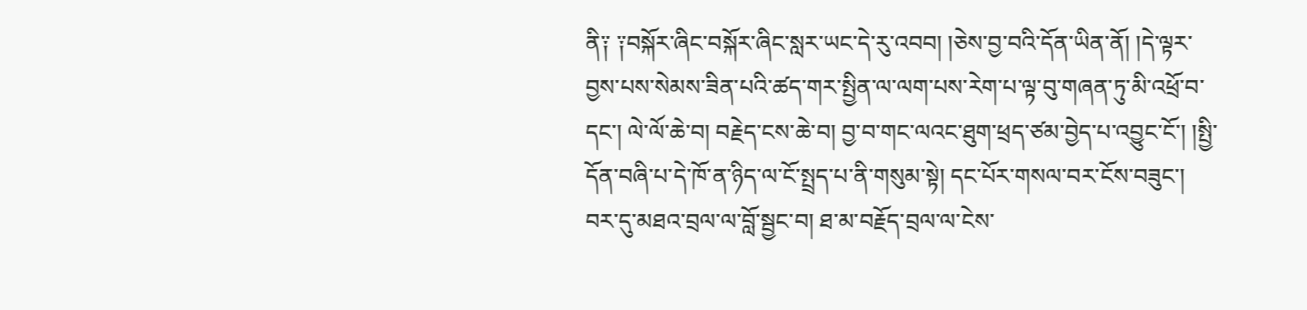ནི༑ ༑བསྐོར་ཞིང་བསྐོར་ཞིང་སླར་ཡང་དེ་རུ་འབབ། །ཅེས་བྱ་བའི་དོན་ཡིན་ནོ། །དེ་ལྟར་བྱས་པས་སེམས་ཟིན་པའི་ཚད་གར་སྤྱིན་ལ་ལག་པས་རེག་པ་ལྟ་བུ་གཞན་ཏུ་མི་འཕྲོ་བ་དང་། ལེ་ལོ་ཆེ་བ། བརྗེད་ངས་ཆེ་བ། བྱ་བ་གང་ལའང་ཐུག་ཕྲད་ཙམ་བྱེད་པ་འབྱུང་ངོ་། །སྤྱི་དོན་བཞི་པ་དེ་ཁོ་ན་ཉིད་ལ་ངོ་སྤྲད་པ་ནི་གསུམ་སྟེ། དང་པོར་གསལ་བར་ངོས་བཟུང་། བར་དུ་མཐའ་བྲལ་ལ་བློ་སྦྱང་བ། ཐ་མ་བརྗོད་བྲལ་ལ་ངེས་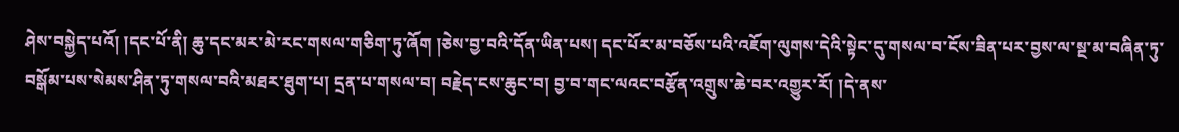ཤེས་བསྐྱེད་པའོ། །དང་པོ་ནི། ཆུ་དང་མར་མེ་རང་གསལ་གཅིག་ཏུ་ཞོག །ཅེས་བྱ་བའི་དོན་ཡིན་པས། དང་པོར་མ་བཅོས་པའི་འཇོག་ལུགས་དེའི་སྟེང་དུ་གསལ་བ་ངོས་ཟིན་པར་བྱས་ལ་སྔ་མ་བཞིན་ཏུ་བསྒོམ་པས་སེམས་ཤིན་ཏུ་གསལ་བའི་མཐར་ཐུག་པ། དྲན་པ་གསལ་བ། བརྗེད་ངས་ཆུང་བ། བྱ་བ་གང་ལའང་བརྩོན་འགྲུས་ཆེ་བར་འགྱུར་རོ། །དེ་ནས་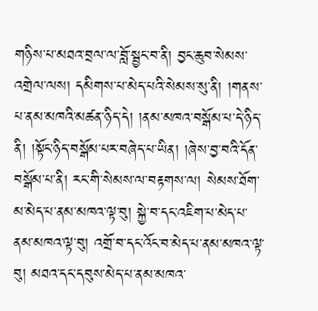གཉིས་པ་མཐའ་བྲལ་ལ་བློ་སྦྱང་བ་ནི། བྱང་ཆུབ་སེམས་འགྲེལ་ལས། དམིགས་པ་མེད་པའི་སེམས་སུ་ནི། །གནས་པ་ནམ་མཁའི་མཚན་ཉིད་དེ། །ནམ་མཁའ་བསྒོམ་པ་དེ་ཉིད་ནི། །སྟོང་ཉིད་བསྒོམ་པར་བཞེད་པ་ཡིན། །ཞེས་བྱ་བའི་དོན་བསྒོམ་པ་ནི། རང་གི་སེམས་ལ་བརྟགས་ལ། སེམས་ཐོག་མ་མེད་པ་ནམ་མཁའ་ལྟ་བུ། སྐྱེ་བ་དང་འཇིག་པ་མེད་པ་ནམ་མཁའ་ལྟ་བུ། འགྲོ་བ་དང་འོང་བ་མེད་པ་ནམ་མཁའ་ལྟ་བུ། མཐའ་དང་དབུས་མེད་པ་ནམ་མཁའ་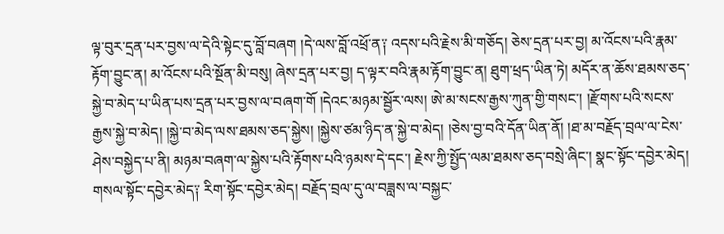ལྟ་བུར་དྲན་པར་བྱས་ལ་དེའི་སྟེང་དུ་བློ་བཞག །དེ་ལས་བློ་འཕྲོ་ན༑ འདས་པའི་རྗེས་མི་གཅོད། ཅེས་དྲན་པར་བྱ། མ་འོངས་པའི་རྣམ་རྟོག་བྱུང་ན། མ་འོངས་པའི་སྔོན་མི་བསུ། ཞེས་དྲན་པར་བྱ། ད་ལྟར་བའི་རྣམ་རྟོག་བྱུང་ན། ཐུག་ཕྲད་ཡིན་ཏེ། མདོར་ན་ཆོས་ཐམས་ཅད་སྐྱེ་བ་མེད་པ་ཡིན་པས་དྲན་པར་བྱས་ལ་བཞག་གོ །དེའང་མཉམ་སྦྱོར་ལས། ཨེ་མ་སངས་རྒྱས་ཀུན་གྱི་གསང་། །རྫོགས་པའི་སངས་རྒྱས་སྐྱེ་བ་མེད། །སྐྱེ་བ་མེད་ལས་ཐམས་ཅད་སྐྱེས། །སྐྱེས་ཙམ་ཉིད་ན་སྐྱེ་བ་མེད། །ཅེས་བྱ་བའི་དོན་ཡིན་ནོ། །ཐ་མ་བརྗོད་བྲལ་ལ་ངེས་ཤེས་བསྐྱེད་པ་ནི། མཉམ་བཞག་ལ་སྐྱེས་པའི་རྟོགས་པའི་ཉམས་དེ་དང་། རྗེས་ཀྱི་སྤྱོད་ལམ་ཐམས་ཅད་བསྲེ་ཞིང་། སྣང་སྟོང་དབྱེར་མེད། གསལ་སྟོང་དབྱེར་མེད༑ རིག་སྟོང་དབྱེར་མེད། བརྗོད་བྲལ་དུ་ལ་བཟླས་ལ་བསྐྱང་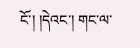ངོ་། །དེའང་། གང་ལ་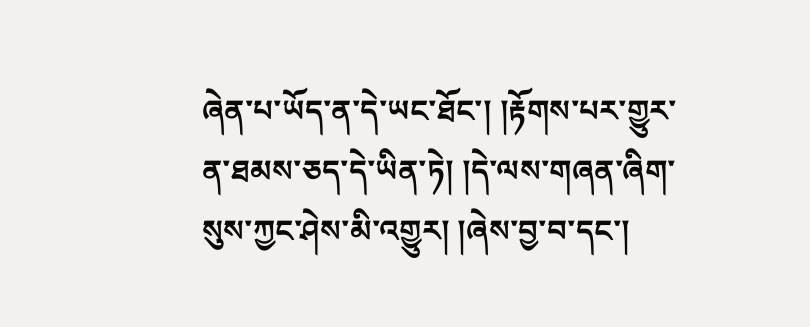ཞེན་པ་ཡོད་ན་དེ་ཡང་ཐོང་། །རྟོགས་པར་གྱུར་ན་ཐམས་ཅད་དེ་ཡིན་ཏེ། །དེ་ལས་གཞན་ཞིག་སུས་ཀྱང་ཤེས་མི་འགྱུར། །ཞེས་བྱ་བ་དང་།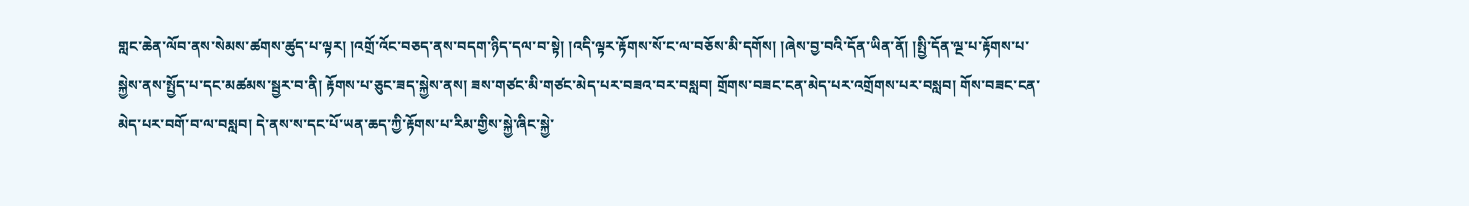གླང་ཆེན་ལོབ་ནས་སེམས་ཚགས་ཚུད་པ་ལྟར། །འགྲོ་འོང་བཅད་ནས་བདག་ཉིད་དལ་བ་སྟེ། །འདི་ལྟར་རྟོགས་སོ་ང་ལ་བཅོས་མི་དགོས། །ཞེས་བྱ་བའི་དོན་ཡིན་ནོ། །སྤྱི་དོན་ལྔ་པ་རྟོགས་པ་སྐྱེས་ནས་སྤྱོད་པ་དང་མཚམས་སྦྱར་བ་ནི། རྟོགས་པ་ཅུང་ཟད་སྐྱེས་ནས། ཟས་གཙང་མི་གཙང་མེད་པར་བཟའ་བར་བསླབ། གྲོགས་བཟང་ངན་མེད་པར་འགྲོགས་པར་བསླབ། གོས་བཟང་ངན་མེད་པར་བགོ་བ་ལ་བསླབ། དེ་ནས་ས་དང་པོ་ཡན་ཆད་ཀྱི་རྟོགས་པ་རིམ་གྱིས་སྐྱེ་ཞིང་སྐྱེ་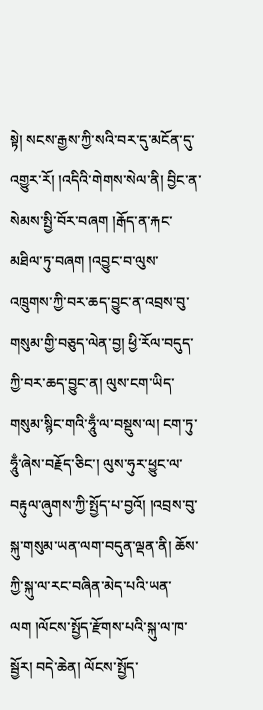སྟེ། སངས་རྒྱས་ཀྱི་སའི་བར་དུ་མངོན་དུ་འགྱུར་རོ། །འདིའི་གེགས་སེལ་ནི། བྱིང་ན་སེམས་སྤྱི་བོར་བཞག །རྒོད་ན་རྐང་མཐིལ་ཏུ་བཞག །འབྱུང་བ་ལུས་འཁྲུགས་ཀྱི་བར་ཆད་བྱུང་ན་འབྲས་བུ་གསུམ་གྱི་བཅུད་ལེན་བྱ། ཕྱི་རོལ་བདུད་ཀྱི་བར་ཆད་བྱུང་ན། ལུས་ངག་ཡིད་གསུམ་སྙིང་གའི་ཧཱུྃ་ལ་བསྡུས་ལ། ངག་ཏུ་ཧཱུྃ་ཞེས་བརྗོད་ཅིང་། ལུས་ཧུར་ཕྱུང་ལ་བརྟུལ་ཞུགས་ཀྱི་སྤྱོད་པ་བྱའོ། །འབྲས་བུ་སྐུ་གསུམ་ཡན་ལག་བདུན་ལྡན་ནི། ཆོས་ཀྱི་སྐུ་ལ་རང་བཞིན་མེད་པའི་ཡན་ལག །ལོངས་སྤྱོད་རྫོགས་པའི་སྐུ་ལ་ཁ་སྦྱོར། བདེ་ཆེན། ལོངས་སྤྱོད་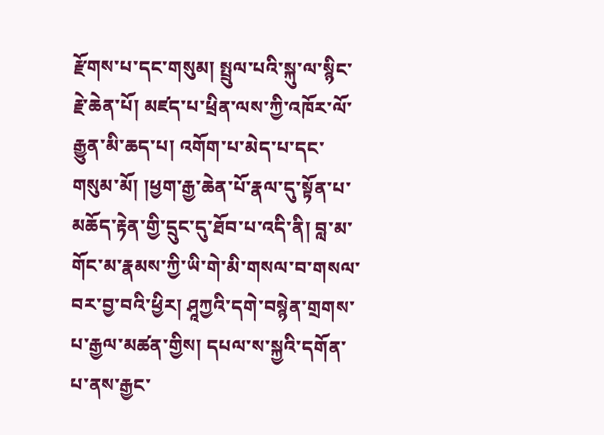རྫོགས་པ་དང་གསུམ། སྤྲུལ་པའི་སྐུ་ལ་སྙིང་རྗེ་ཆེན་པོ། མཛད་པ་ཕྲིན་ལས་ཀྱི་འཁོར་ལོ་རྒྱུན་མི་ཆད་པ། འགོག་པ་མེད་པ་དང་གསུམ་མོ། །ཕྱག་རྒྱ་ཆེན་པོ་རྣལ་དུ་སྟོན་པ་མཆོད་རྟེན་གྱི་དྲུང་དུ་ཐོབ་པ་འདི་ནི། བླ་མ་གོང་མ་རྣམས་ཀྱི་ཡི་གེ་མི་གསལ་བ་གསལ་བར་བྱ་བའི་ཕྱིར། ཤཱཀྱའི་དགེ་བསྙེན་གྲགས་པ་རྒྱལ་མཚན་གྱིས། དཔལ་ས་སྐྱའི་དགོན་པ་ནས་རྒྱང་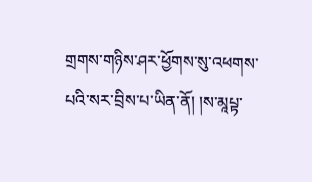གྲགས་གཉིས་ཤར་ཕྱོགས་སུ་འཕགས་པའི་སར་བྲིས་པ་ཡིན་ནོ། །ས་མཱཔྟ་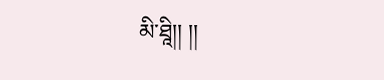མི་ཐཱི།། །།